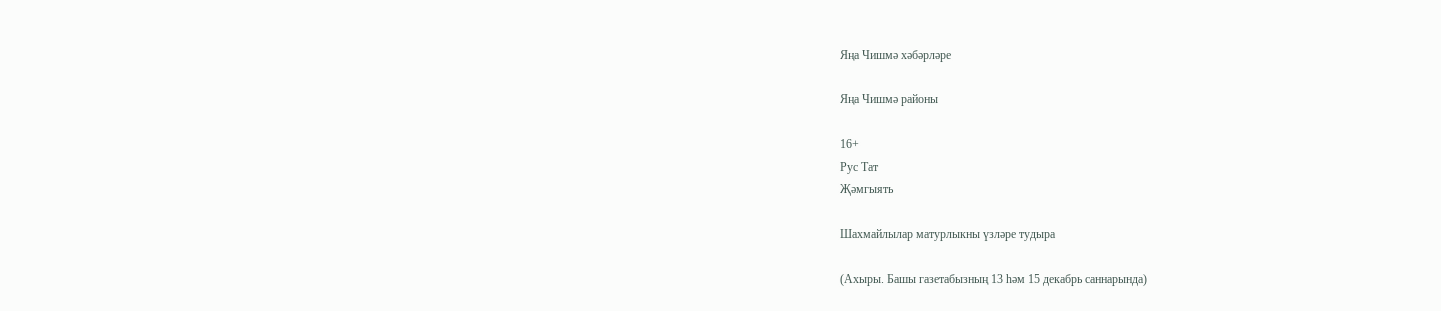Яңа Чишмә хәбәрләре

Яңа Чишмә районы

16+
Рус Тат
Җәмгыять

Шахмайлылар матурлыкны үзләре тудыра

(Ахыры. Башы газетабызның 13 һәм 15 декабрь саннарында)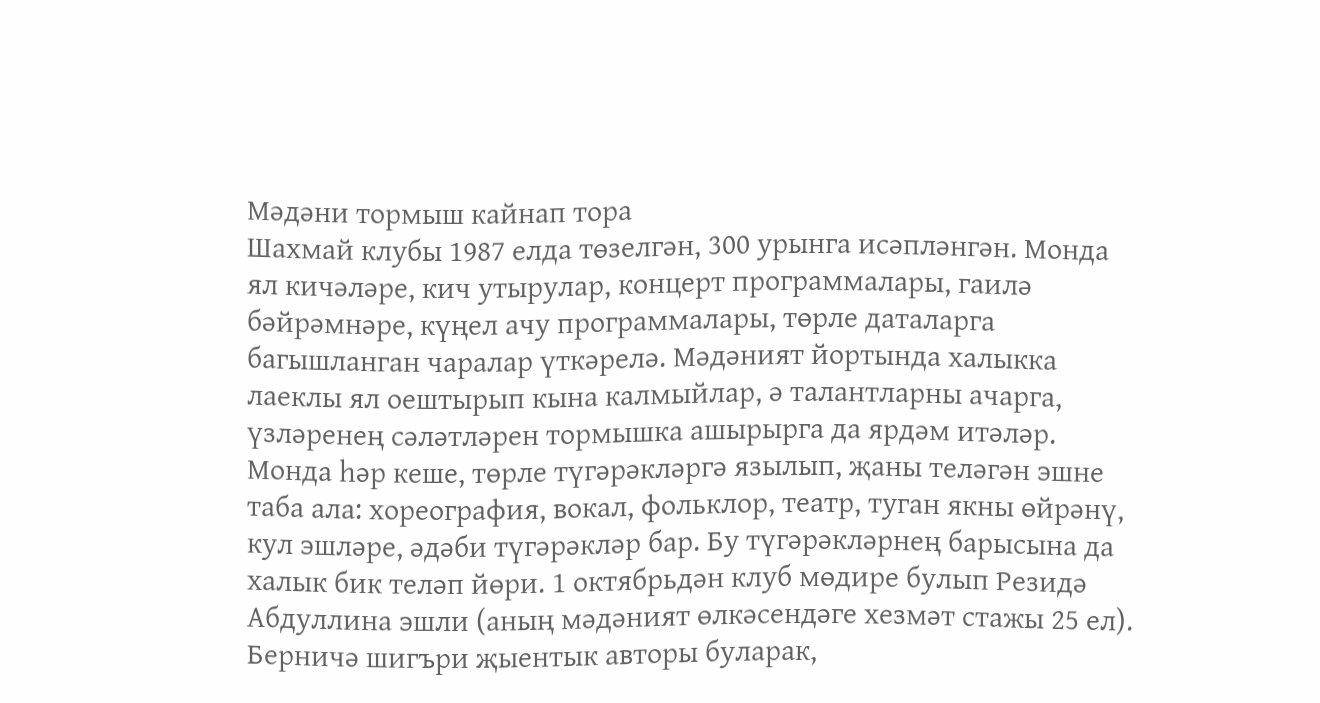Мәдәни тормыш кайнап тора
Шахмай клубы 1987 елда төзелгән, 300 урынга исәпләнгән. Монда ял кичәләре, кич утырулар, концерт программалары, гаилә бәйрәмнәре, күңел ачу программалары, төрле даталарга багышланган чаралар үткәрелә. Мәдәният йортында халыкка лаеклы ял оештырып кына калмыйлар, ә талантларны ачарга, үзләренең сәләтләрен тормышка ашырырга да ярдәм итәләр. Монда һәр кеше, төрле түгәрәкләргә язылып, җаны теләгән эшне таба ала: хореография, вокал, фольклор, театр, туган якны өйрәнү, кул эшләре, әдәби түгәрәкләр бар. Бу түгәрәкләрнең барысына да халык бик теләп йөри. 1 октябрьдән клуб мөдире булып Резидә Абдуллина эшли (аның мәдәният өлкәсендәге хезмәт стажы 25 ел). Берничә шигъри җыентык авторы буларак,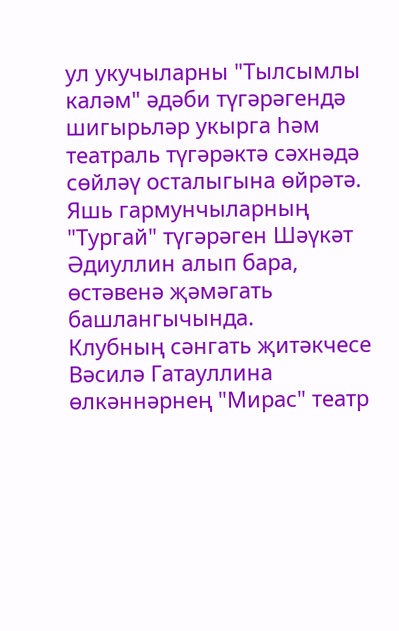ул укучыларны "Тылсымлы каләм" әдәби түгәрәгендә шигырьләр укырга һәм театраль түгәрәктә сәхнәдә сөйләү осталыгына өйрәтә. Яшь гармунчыларның "Тургай" түгәрәген Шәүкәт Әдиуллин алып бара, өстәвенә җәмәгать башлангычында.
Клубның сәнгать җитәкчесе Вәсилә Гатауллина өлкәннәрнең "Мирас" театр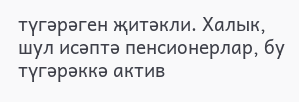түгәрәген җитәкли. Халык, шул исәптә пенсионерлар, бу түгәрәккә актив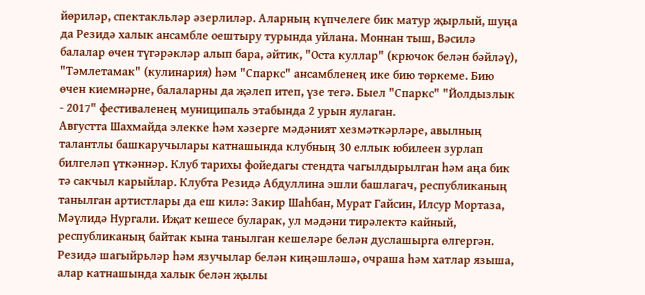йөриләр, спектакльләр әзерлиләр. Аларның күпчелеге бик матур җырлый, шуңа да Резидә халык ансамбле оештыру турында уйлана. Моннан тыш, Вәсилә балалар өчен түгәрәкләр алып бара, әйтик, "Оста куллар" (крючок белән бәйләү), "Тәмлетамак" (кулинария) һәм "Спаркс" ансамбленең ике бию төркеме. Бию өчен киемнәрне, балаларны да җәлеп итеп, үзе тегә. Быел "Спаркс" "Йолдызлык - 2017" фестиваленең муниципаль этабында 2 урын яулаган.
Августта Шахмайда элекке һәм хәзерге мәдәният хезмәткәрләре, авылның талантлы башкаручылары катнашында клубның 30 еллык юбилеен зурлап билгеләп үткәннәр. Клуб тарихы фойедагы стендта чагылдырылган һәм аңа бик тә сакчыл карыйлар. Клубта Резидә Абдуллина эшли башлагач, республиканың танылган артистлары да еш килә: Закир Шаһбан, Мурат Гайсин, Илсур Мортаза, Мәүлидә Нургали. Иҗат кешесе буларак, ул мәдәни тирәлектә кайный, республиканың байтак кына танылган кешеләре белән дуслашырга өлгергән. Резидә шагыйрьләр һәм язучылар белән киңәшләшә, очраша һәм хатлар языша, алар катнашында халык белән җылы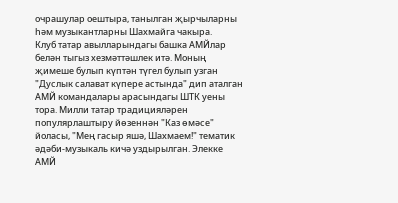очрашулар оештыра, танылган җырчыларны һәм музыкантларны Шахмайга чакыра.
Клуб татар авылларындагы башка АМЙлар белән тыгыз хезмәттәшлек итә. Моның җимеше булып күптән түгел булып узган "Дуслык салават күпере астында" дип аталган АМЙ командалары арасындагы ШТК уены тора. Милли татар традицияләрен популярлаштыру йөзеннән "Каз өмәсе" йоласы, "Мең гасыр яшә, Шахмаем!" тематик әдәби-музыкаль кичә уздырылган. Элекке АМЙ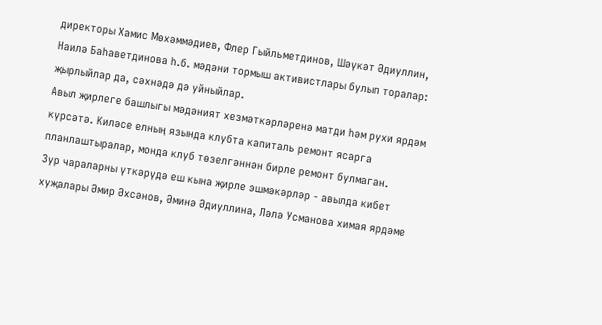директоры Хамис Мөхәммәдиев, Флер Гыйльметдинов, Шәүкәт Әдиуллин, Наилә Баһаветдинова һ.б. мәдәни тормыш активистлары булып торалар: җырлыйлар да, сәхнәдә дә уйныйлар.
Авыл җирлеге башлыгы мәдәният хезмәткәрләренә матди һәм рухи ярдәм күрсәтә. Киләсе елның язында клубта капиталь ремонт ясарга планлаштыралар, монда клуб төзелгәннән бирле ремонт булмаган.
Зур чараларны үткәрүдә еш кына җирле эшмәкәрләр - авылда кибет хуҗалары Әмир Әхсәнов, Әминә Әдиуллина, Ләлә Усманова химая ярдәме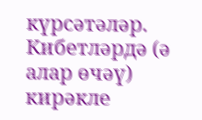күрсәтәләр. Кибетләрдә (ә алар өчәү) кирәкле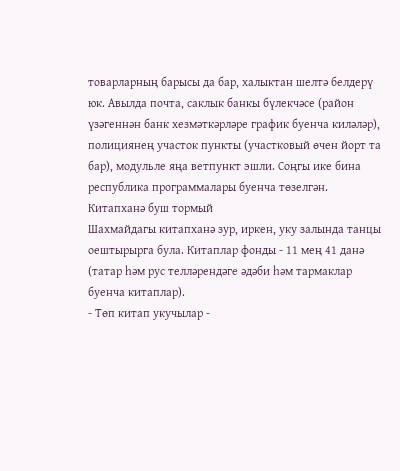товарларның барысы да бар, халыктан шелтә белдерү юк. Авылда почта, саклык банкы бүлекчәсе (район үзәгеннән банк хезмәткәрләре график буенча киләләр), полициянең участок пункты (участковый өчен йорт та бар), модульле яңа ветпункт эшли. Соңгы ике бина республика программалары буенча төзелгән.
Китапханә буш тормый
Шахмайдагы китапханә зур, иркен, уку залында танцы оештырырга була. Китаплар фонды - 11 мең 41 данә (татар һәм рус телләрендәге әдәби һәм тармаклар буенча китаплар).
- Төп китап укучылар -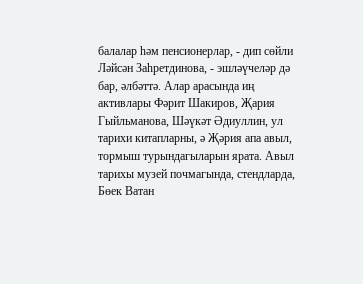балалар һәм пенсионерлар, - дип сөйли Ләйсән Заһретдинова, - эшләүчеләр дә бар, әлбәттә. Алар арасында иң активлары Фәрит Шакиров, Җария Гыйльманова, Шәүкәт Әдиуллин, ул тарихи китапларны, ә Җәрия апа авыл, тормыш турындагыларын ярата. Авыл тарихы музей почмагында, стендларда, Бөек Ватан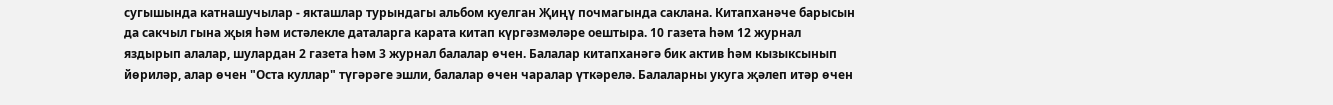сугышында катнашучылар - якташлар турындагы альбом куелган Җиңү почмагында саклана. Китапханәче барысын да сакчыл гына җыя һәм истәлекле даталарга карата китап күргәзмәләре оештыра. 10 газета һәм 12 журнал яздырып алалар, шулардан 2 газета һәм 3 журнал балалар өчен. Балалар китапханәгә бик актив һәм кызыксынып йөриләр, алар өчен "Оста куллар" түгәрәге эшли, балалар өчен чаралар үткәрелә. Балаларны укуга җәлеп итәр өчен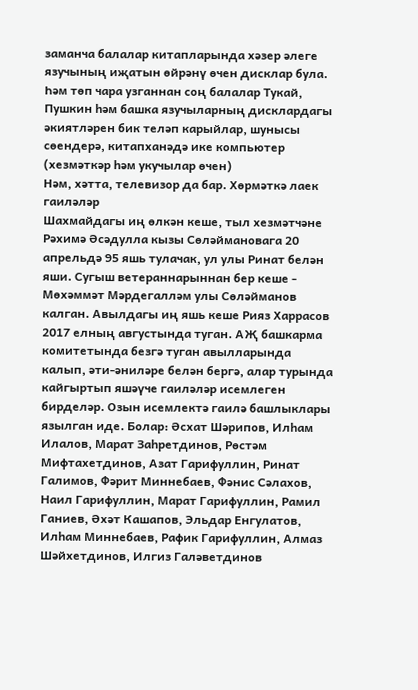заманча балалар китапларында хәзер әлеге язучының иҗатын өйрәнү өчен дисклар була. Һәм төп чара узганнан соң балалар Тукай, Пушкин һәм башка язучыларның дисклардагы әкиятләрен бик теләп карыйлар, шунысы сөендерә, китапханәдә ике компьютер (хезмәткәр һәм укучылар өчен)
Hәм, хәтта, телевизор да бар. Хөрмәткә лаек гаиләләр
Шахмайдагы иң өлкән кеше, тыл хезмәтчәне Рәхимә Әсәдулла кызы Сөләймановага 20 апрельдә 95 яшь тулачак, ул улы Ринат белән яши. Сугыш ветераннарыннан бер кеше - Мөхәммәт Мәрдегалләм улы Сөләйманов калган. Авылдагы иң яшь кеше Рияз Харрасов 2017 елның августында туган. АҖ башкарма комитетында безгә туган авылларында калып, әти-әниләре белән бергә, алар турында кайгыртып яшәүче гаиләләр исемлеген бирделәр. Озын исемлектә гаилә башлыклары язылган иде. Болар: Әсхат Шәрипов, Илһам Илалов, Марат Заһретдинов, Рөстәм Мифтахетдинов, Азат Гарифуллин, Ринат Галимов, Фәрит Миннебаев, Фәнис Сәлахов, Наил Гарифуллин, Марат Гарифуллин, Рамил Ганиев, Әхәт Кашапов, Эльдар Енгулатов, Илһам Миннебаев, Рафик Гарифуллин, Алмаз Шәйхетдинов, Илгиз Галәветдинов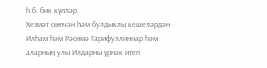һ.б. бик күпләр.
Хезмәт сөючән һәм булдыклы кешеләрдән Илһам һәм Рәсимә Гарифуллиннар һәм аларның улы Илдарны үрнәк итеп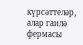күрсәттеләр, алар гаилә фермасы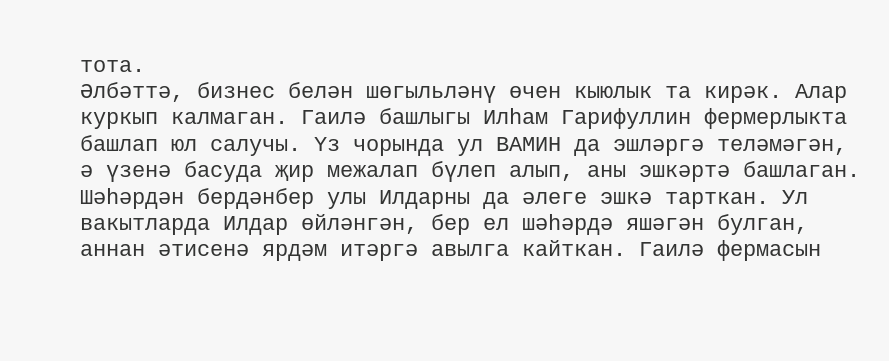тота.
Әлбәттә, бизнес белән шөгыльләнү өчен кыюлык та кирәк. Алар куркып калмаган. Гаилә башлыгы Илһам Гарифуллин фермерлыкта башлап юл салучы. Үз чорында ул ВАМИН да эшләргә теләмәгән, ә үзенә басуда җир межалап бүлеп алып, аны эшкәртә башлаган. Шәһәрдән бердәнбер улы Илдарны да әлеге эшкә тарткан. Ул вакытларда Илдар өйләнгән, бер ел шәһәрдә яшәгән булган, аннан әтисенә ярдәм итәргә авылга кайткан. Гаилә фермасын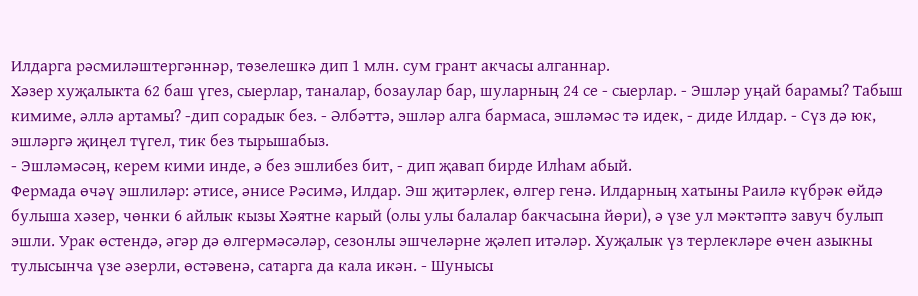Илдарга рәсмиләштергәннәр, төзелешкә дип 1 млн. сум грант акчасы алганнар.
Хәзер хуҗалыкта 62 баш үгез, сыерлар, таналар, бозаулар бар, шуларның 24 се - сыерлар. - Эшләр уңай барамы? Табыш кимиме, әллә артамы? -дип сорадык без. - Әлбәттә, эшләр алга бармаса, эшләмәс тә идек, - диде Илдар. - Сүз дә юк, эшләргә җиңел түгел, тик без тырышабыз.
- Эшләмәсәң, керем кими инде, ә без эшлибез бит, - дип җавап бирде Илһам абый.
Фермада өчәү эшлиләр: әтисе, әнисе Рәсимә, Илдар. Эш җитәрлек, өлгер генә. Илдарның хатыны Раилә күбрәк өйдә булыша хәзер, чөнки 6 айлык кызы Хәятне карый (олы улы балалар бакчасына йөри), ә үзе ул мәктәптә завуч булып эшли. Урак өстендә, әгәр дә өлгермәсәләр, сезонлы эшчеләрне җәлеп итәләр. Хуҗалык үз терлекләре өчен азыкны тулысынча үзе әзерли, өстәвенә, сатарга да кала икән. - Шунысы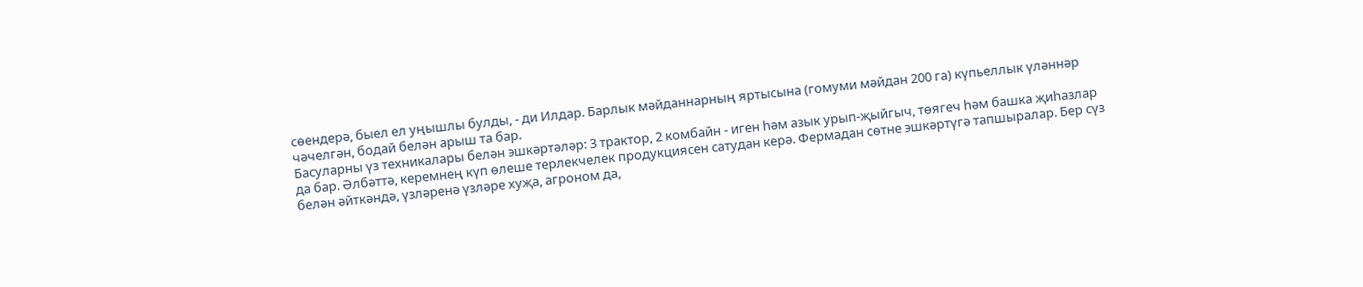сөендерә, быел ел уңышлы булды, - ди Илдар. Барлык мәйданнарның яртысына (гомуми мәйдан 200 га) күпьеллык үләннәр чәчелгән, бодай белән арыш та бар.
Басуларны үз техникалары белән эшкәртәләр: 3 трактор, 2 комбайн - иген һәм азык урып-җыйгыч, төягеч һәм башка җиһазлар да бар. Әлбәттә, керемнең күп өлеше терлекчелек продукциясен сатудан керә. Фермадан сөтне эшкәртүгә тапшыралар. Бер сүз белән әйткәндә, үзләренә үзләре хуҗа, агроном да,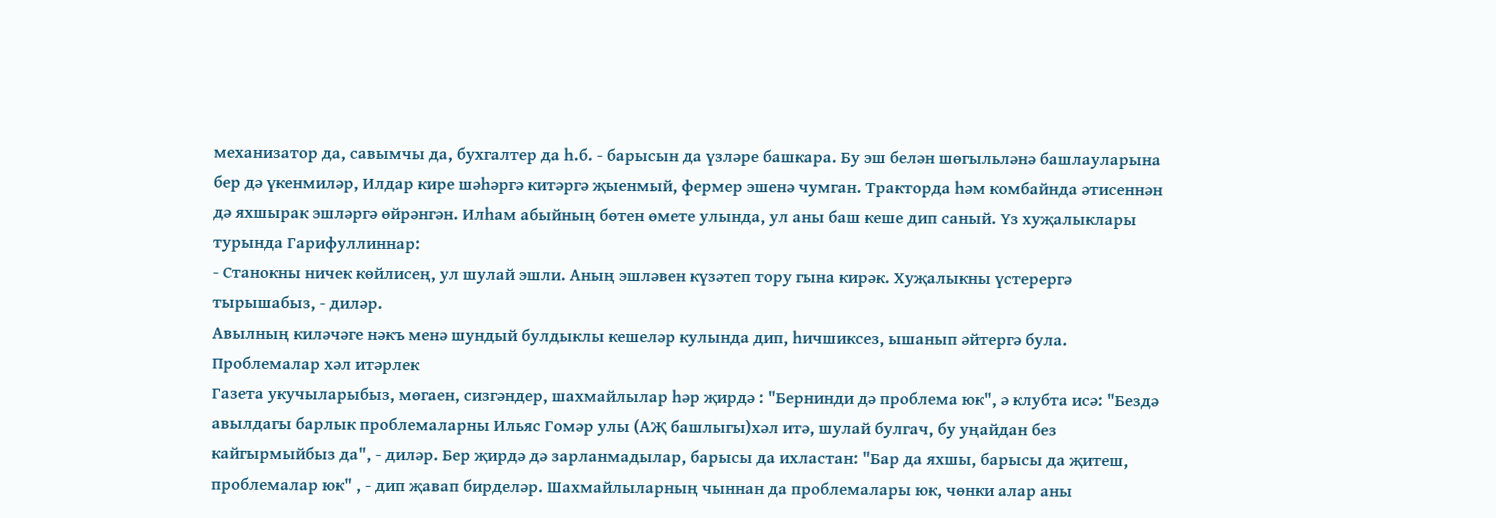механизатор да, савымчы да, бухгалтер да һ.б. - барысын да үзләре башкара. Бу эш белән шөгыльләнә башлауларына бер дә үкенмиләр, Илдар кире шәһәргә китәргә җыенмый, фермер эшенә чумган. Тракторда һәм комбайнда әтисеннән дә яхшырак эшләргә өйрәнгән. Илһам абыйның бөтен өмете улында, ул аны баш кеше дип саный. Үз хуҗалыклары турында Гарифуллиннар:
- Станокны ничек көйлисең, ул шулай эшли. Аның эшләвен күзәтеп тору гына кирәк. Хуҗалыкны үстерергә тырышабыз, - диләр.
Авылның киләчәге нәкъ менә шундый булдыклы кешеләр кулында дип, һичшиксез, ышанып әйтергә була.
Проблемалар хәл итәрлек
Газета укучыларыбыз, мөгаен, сизгәндер, шахмайлылар һәр җирдә : "Бернинди дә проблема юк", ә клубта исә: "Бездә авылдагы барлык проблемаларны Ильяс Гомәр улы (АҖ башлыгы)хәл итә, шулай булгач, бу уңайдан без кайгырмыйбыз да", - диләр. Бер җирдә дә зарланмадылар, барысы да ихластан: "Бар да яхшы, барысы да җитеш, проблемалар юк" , - дип җавап бирделәр. Шахмайлыларның чыннан да проблемалары юк, чөнки алар аны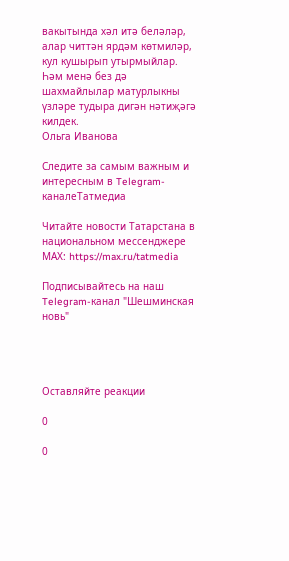вакытында хәл итә беләләр, алар читтән ярдәм көтмиләр, кул кушырып утырмыйлар. Һәм менә без дә шахмайлылар матурлыкны үзләре тудыра дигән нәтиҗәгә килдек.
Ольга Иванова

Следите за самым важным и интересным в Telegram-каналеТатмедиа

Читайте новости Татарстана в национальном мессенджере MАХ: https://max.ru/tatmedia

Подписывайтесь на наш Telegram-канал "Шешминская новь"




Оставляйте реакции

0

0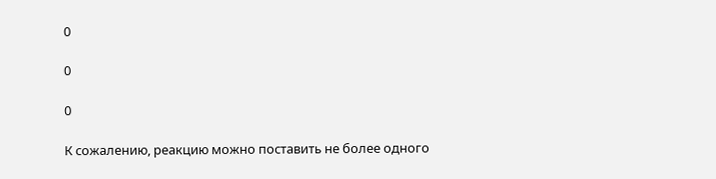0

0

0

К сожалению, реакцию можно поставить не более одного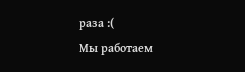раза :(
Мы работаем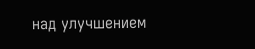над улучшением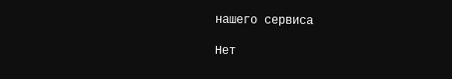нашего сервиса

Нет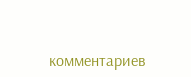комментариев